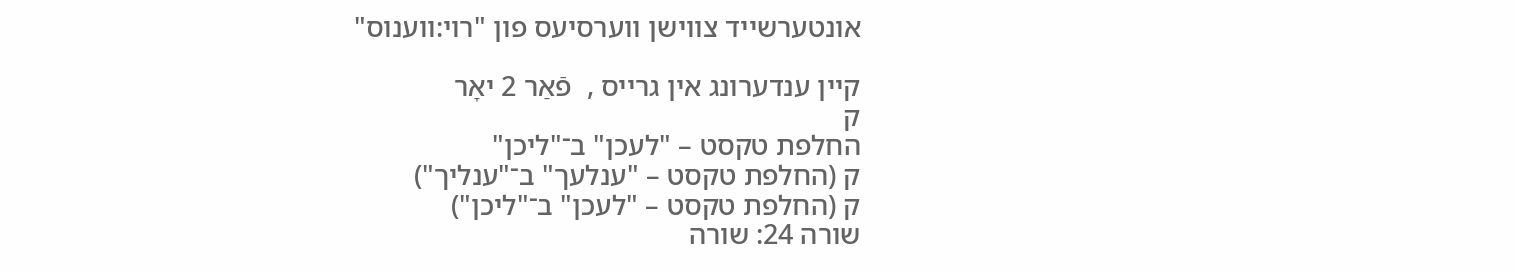אונטערשייד צווישן ווערסיעס פון "רוי:ווענוס"

קיין ענדערונג אין גרייס ,  פֿאַר 2 יאָר
ק
החלפת טקסט – "לעכן" ב־"ליכן"
ק (החלפת טקסט – "ענלעך" ב־"ענליך")
ק (החלפת טקסט – "לעכן" ב־"ליכן")
שורה 24: שורה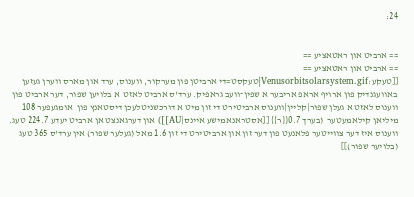24:


== ארביט און ראטאציע ==
== ארביט און ראטאציע ==
[[טעקע:Venusorbitsolarsystem.gif|טעקסט=די ארביטן פון מערקור, ווענוס, ערד און מארס ווערן געזען באוועגנדיק פון ארויף אראפ אריבער א שפין־וועב גראפיק. ערד'ס ארביט לאזט  א בלויען שפור, דער ארביט פון ווענוס לאזט א געלן שפור|קליין|ווענוס ארביטירט די זון מיט א דורכשניטלעכן דיסטאנץ פון  אומגעפער 108 מיליאן קילאמעטער  (בערך 0.7{{ר}} [[אסטראנאמישע איינס|AU]]) און דערגאנצט אן ארביט יעדע 224.7 טעג. ווענוס איז דער צווייטער פלאנעט פון דער זון און ארביטירט די זון 1.6 מאל (געלער שפור) אין ערד'ס 365 טעג (בלויער שפור)]]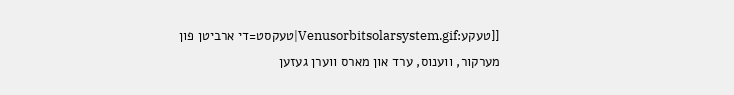[[טעקע:Venusorbitsolarsystem.gif|טעקסט=די ארביטן פון מערקור, ווענוס, ערד און מארס ווערן געזען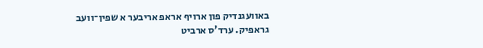באוועגנדיק פון ארויף אראפ אריבער א שפין־וועב גראפיק. ערד'ס ארביט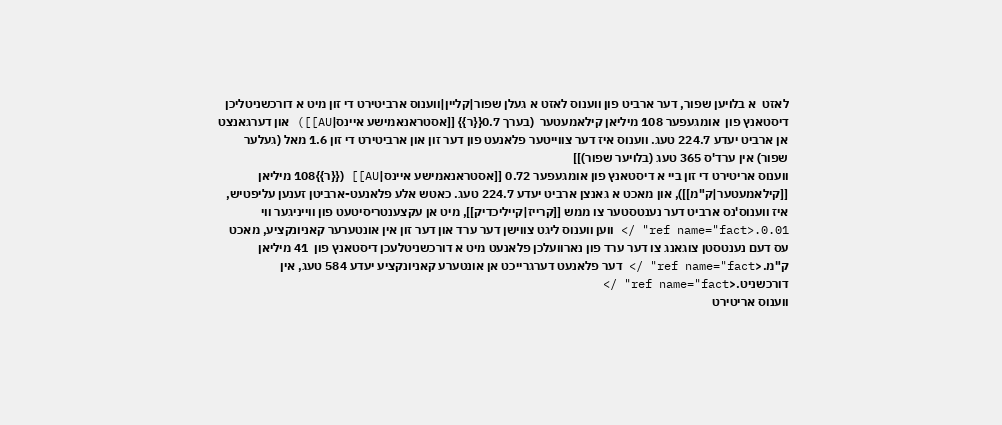לאזט  א בלויען שפור, דער ארביט פון ווענוס לאזט א געלן שפור|קליין|ווענוס ארביטירט די זון מיט א דורכשניטליכן דיסטאנץ פון  אומגעפער 108 מיליאן קילאמעטער  (בערך 0.7{{ר}} [[אסטראנאמישע איינס|AU]]) און דערגאנצט אן ארביט יעדע 224.7 טעג. ווענוס איז דער צווייטער פלאנעט פון דער זון און ארביטירט די זון 1.6 מאל (געלער שפור) אין ערד'ס 365 טעג (בלויער שפור)]]
ווענוס אריטירט די זון ביי א דיסטאנץ פון אומגעפער 0.72 [[אסטראנאמישע איינס|AU]] ({{ר}}108 מיליאן [[קילאמעטער|ק"מ]]), און מאכט א גאנצן ארביט יעדע 224.7 טעג. כאטש אלע פלאנעט-ארביטן זענען עליפטיש, איז ווענוס'נס ארביט דער נענטסטער צו ממש [[קרייז|קייליכדיק]], מיט אן עקצענטריסיטעט פון ווייניגער ווי 0.01.<ref name="fact" /> ווען ווענוס ליגט צווישן דער ערד און דער זון אין אונטערער קאניונקציע, מאכט עס דעם נענטסטן צוגאנג צו דער ערד פון נארוועלכן פלאנעט מיט א דורכשניטלעכן דיסטאנץ פון  41 מיליאן ק"מ.<ref name="fact" /> דער פלאנעט דערגרייכט אן אונטערע קאניונקציע יעדע 584 טעג, אין דורכשניט.<ref name="fact" />
ווענוס אריטירט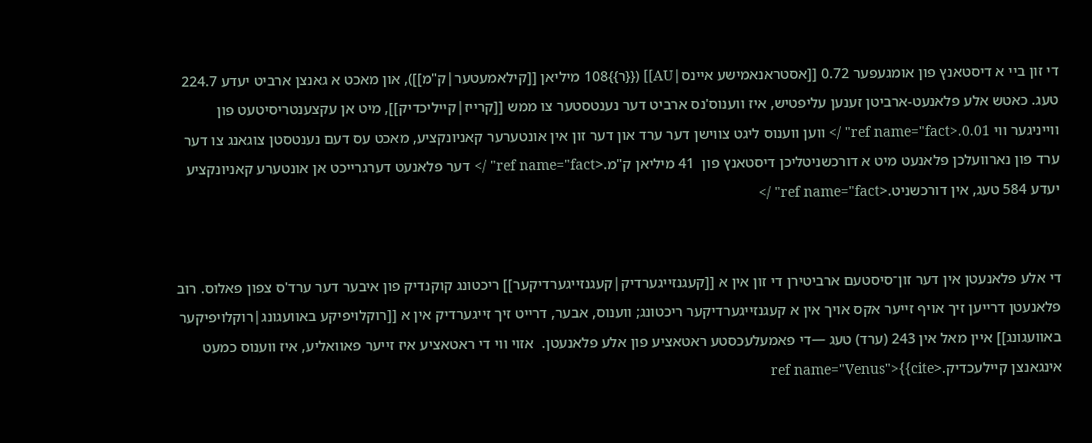די זון ביי א דיסטאנץ פון אומגעפער 0.72 [[אסטראנאמישע איינס|AU]] ({{ר}}108 מיליאן [[קילאמעטער|ק"מ]]), און מאכט א גאנצן ארביט יעדע 224.7 טעג. כאטש אלע פלאנעט-ארביטן זענען עליפטיש, איז ווענוס'נס ארביט דער נענטסטער צו ממש [[קרייז|קייליכדיק]], מיט אן עקצענטריסיטעט פון ווייניגער ווי 0.01.<ref name="fact" /> ווען ווענוס ליגט צווישן דער ערד און דער זון אין אונטערער קאניונקציע, מאכט עס דעם נענטסטן צוגאנג צו דער ערד פון נארוועלכן פלאנעט מיט א דורכשניטליכן דיסטאנץ פון  41 מיליאן ק"מ.<ref name="fact" /> דער פלאנעט דערגרייכט אן אונטערע קאניונקציע יעדע 584 טעג, אין דורכשניט.<ref name="fact" />


די אלע פלאנעטן אין דער זון־סיסטעם ארביטירן די זון אין א [[קעגנזייגערדיק|קעגנזייגערדיקער]] ריכטונג קוקנדיק פון איבער דער ערד'ס צפון פאלוס. רוב פלאנעטן דרייען זיך אויף זייער אקס אויך אין א קעגנזייגערדיקער ריכטונג; ווענוס, אבער, דרייט זיך זייגערדיק אין א [[רוקלויפיקע באוועגונג|רוקלויפיקער באוועגונג]] איין מאל אין 243 (ערד) טעג —די פאמעלעכסטע ראטאציע פון אלע פלאנעטן.  אזוי ווי די ראטאציע איז זייער פאוואליע, איז ווענוס כמעט אינגאנצן קיילעכדיק.<ref name="Venus">{{cite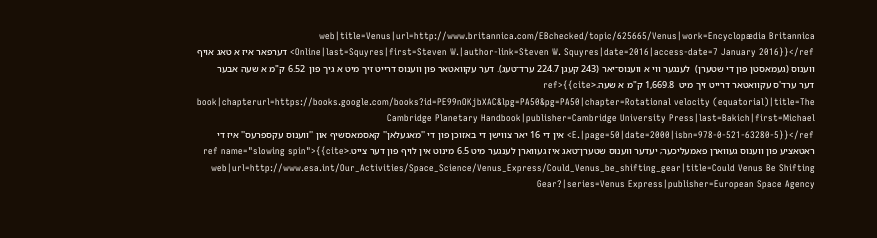web|title=Venus|url=http://www.britannica.com/EBchecked/topic/625665/Venus|work=Encyclopædia Britannica Online|last=Squyres|first=Steven W.|author-link=Steven W. Squyres|date=2016|access-date=7 January 2016}}</ref> דערפאר איז א טאג אויף ווענוס (געמאסטן פון די שטערן)  לענגער ווי א ווענוס־יאר (243 קעגן 224.7 ערד־טעג). דער עקוואטאר פון ווענוס דרייט זיך מיט א גיך פון  6.52 ק"מ א שעה אבער דער ערד'ס עקוואטאר דרייט זיך מיט  1,669.8 ק"מ א שעה.<ref>{{cite book|chapterurl=https://books.google.com/books?id=PE99nOKjbXAC&lpg=PA50&pg=PA50|chapter=Rotational velocity (equatorial)|title=The Cambridge Planetary Handbook|publisher=Cambridge University Press|last=Bakich|first=Michael E.|page=50|date=2000|isbn=978-0-521-63280-5}}</ref> אין די 16 יאר צווישן די באזוכן פון די ''מאגעלאן'' קאסמאסשיף און ''ווענוס עקספרעס'' איז די ראטאציע פון ווענוס געווארן פאמעליכער; יעדער ווענוס שטערן־טאג איז געווארן לענגער מיט 6.5 מינוט אין לויף פון דער צייט.<ref name="slowing spin">{{cite web|url=http://www.esa.int/Our_Activities/Space_Science/Venus_Express/Could_Venus_be_shifting_gear|title=Could Venus Be Shifting Gear?|series=Venus Express|publisher=European Space Agency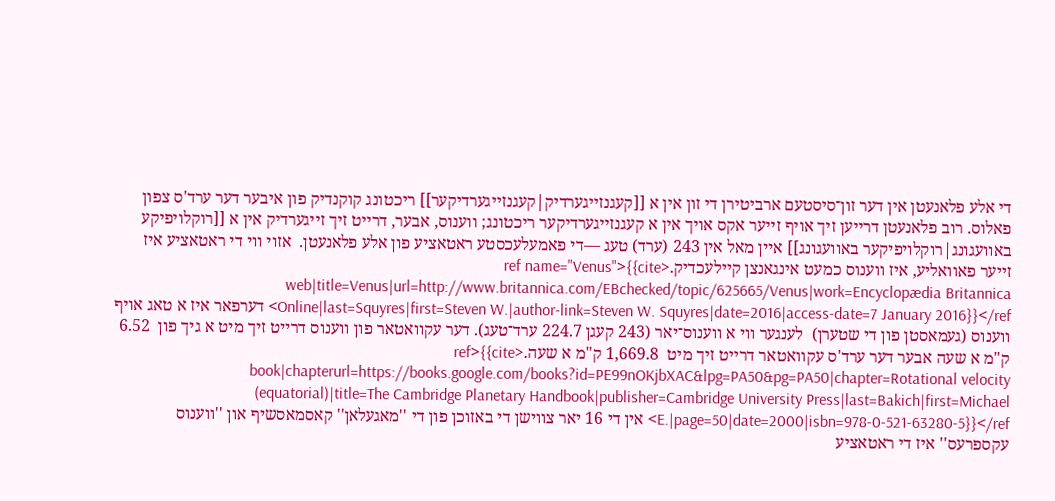די אלע פלאנעטן אין דער זון־סיסטעם ארביטירן די זון אין א [[קעגנזייגערדיק|קעגנזייגערדיקער]] ריכטונג קוקנדיק פון איבער דער ערד'ס צפון פאלוס. רוב פלאנעטן דרייען זיך אויף זייער אקס אויך אין א קעגנזייגערדיקער ריכטונג; ווענוס, אבער, דרייט זיך זייגערדיק אין א [[רוקלויפיקע באוועגונג|רוקלויפיקער באוועגונג]] איין מאל אין 243 (ערד) טעג —די פאמעלעכסטע ראטאציע פון אלע פלאנעטן.  אזוי ווי די ראטאציע איז זייער פאוואליע, איז ווענוס כמעט אינגאנצן קיילעכדיק.<ref name="Venus">{{cite web|title=Venus|url=http://www.britannica.com/EBchecked/topic/625665/Venus|work=Encyclopædia Britannica Online|last=Squyres|first=Steven W.|author-link=Steven W. Squyres|date=2016|access-date=7 January 2016}}</ref> דערפאר איז א טאג אויף ווענוס (געמאסטן פון די שטערן)  לענגער ווי א ווענוס־יאר (243 קעגן 224.7 ערד־טעג). דער עקוואטאר פון ווענוס דרייט זיך מיט א גיך פון  6.52 ק"מ א שעה אבער דער ערד'ס עקוואטאר דרייט זיך מיט  1,669.8 ק"מ א שעה.<ref>{{cite book|chapterurl=https://books.google.com/books?id=PE99nOKjbXAC&lpg=PA50&pg=PA50|chapter=Rotational velocity (equatorial)|title=The Cambridge Planetary Handbook|publisher=Cambridge University Press|last=Bakich|first=Michael E.|page=50|date=2000|isbn=978-0-521-63280-5}}</ref> אין די 16 יאר צווישן די באזוכן פון די ''מאגעלאן'' קאסמאסשיף און ''ווענוס עקספרעס'' איז די ראטאציע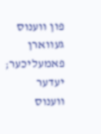פון ווענוס געווארן פאמעליכער; יעדער ווענוס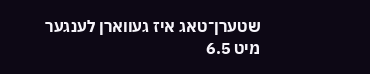שטערן־טאג איז געווארן לענגער מיט 6.5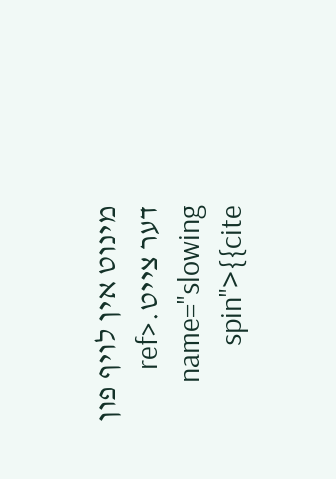מינוט אין לויף פון דער צייט.<ref name="slowing spin">{{cite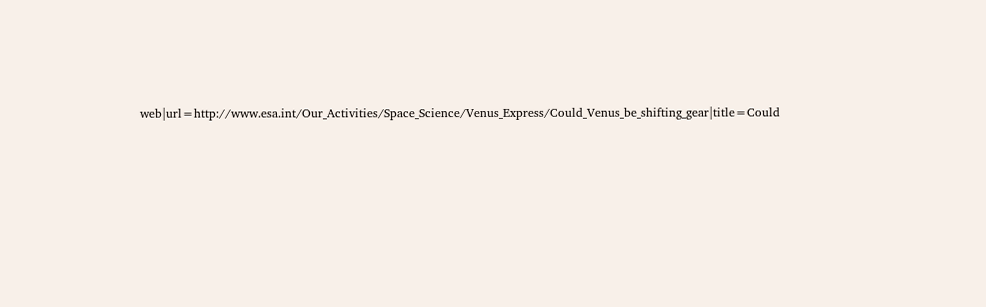web|url=http://www.esa.int/Our_Activities/Space_Science/Venus_Express/Could_Venus_be_shifting_gear|title=Could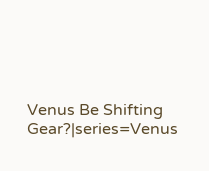Venus Be Shifting Gear?|series=Venus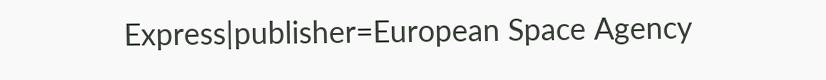Express|publisher=European Space Agency